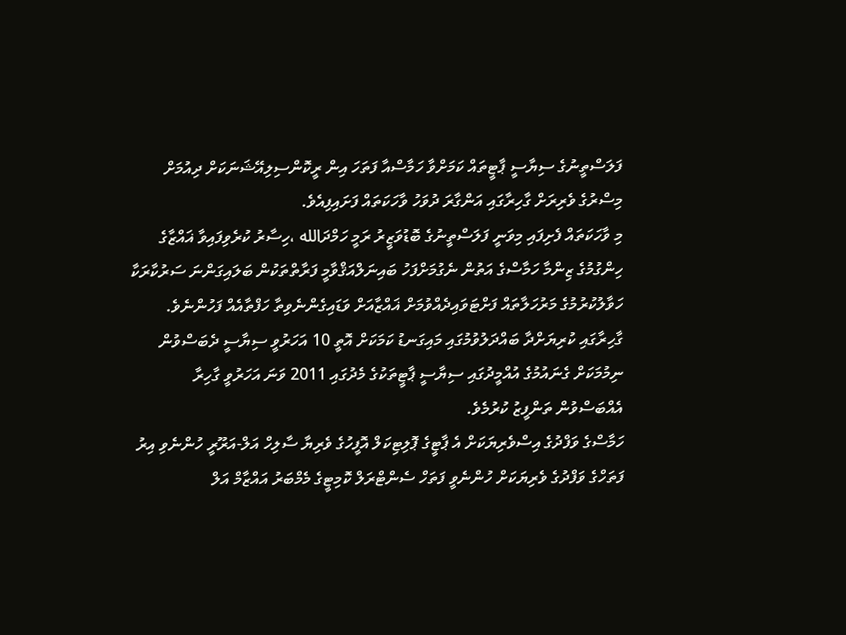ފަލަސްތީނުގެ ސިޔާސީ ޕާޓީތައް ކަމަށްވާ ހަމާސްއާ ފަތަހަ އިން ރީކޮންސިލިއޭޝަނަކަށް ދިއުމަށް މިސްރުގެ ވެރިރަށް ގާހިރާގައި އަންގާރަ ދުވަހު ވާހަކަތައް ފަށައިފިއެވެ.
މި ވާހަކަތައް ފެށިފައި މިވަނީ ފަލަސްތީނުގެ ބޮޑުވަޒީރު ރަމީ ހަމްދަالله ،ހިސާރު ކުރެވިފައިވާ ޣައްޒާގެ ހިންގުމުގެ ޒިންމާ ހަމާސްގެ އަތުން ނެގުމަށްފަހު ބައިނަލްއަޤްވާމީ ފަރާތްތަކުން ބަލައިގަންނަ ސަރުކާރަކާ ހަވާލުކުރުމުގެ މަރުހަލާތައް ފަށްޓަވައިދެއްވުމަށް ޣައްޒާއަށް ވަޑައިގެންނެވިތާ ހަފްތާއެއް ފަހުންނެވެ.
ގާހިރާގައި ކުރިޔަށްދާ ބައްދަލުވުމުގައި މައިގަނޑު ކަމަކަށް އޮތީ 10 އަހަރުވީ ސިޔާސީ ދެބަސްވުން ނިމުމަކަށް ގެނައުމުގެ އުއްމީދުގައި ސިޔާސީ ޕާޓީތަކުގެ މެދުގައި 2011 ވަނަ އަހަރުވީ ގާހިރާ އެއްބަސްވުން ތަންފީޒު ކުރުމެވެ.
ހަމާސްގެ ވަފްދުގެ އިސްވެރިޔަކަށް އެ ޕާޓީގެ ޕޮލިޓިކަލް އޮފީހުގެ ވެރިޔާ ސާލިހް އަލް-އަރޫރީ ހުންނެވި އިރު ފަތަހްގެ ވަފްދުގެ ވެރިޔަކަށް ހުންނެވީ ފަތަހް ސެންޓްރަލް ކޮމިޓީގެ މެމްބަރު އައްޒާމް އަލް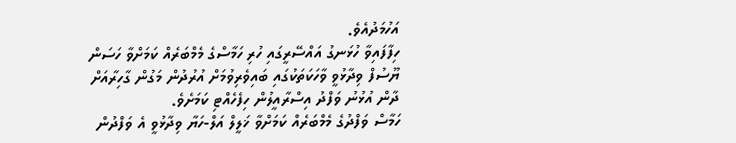އަހުމަދުއެވެ.
ހިފާފައިވާ ހުޅަނގު އައްސޭރީގައި ހުރި ހަމާސްގެ މެމްބަރެއް ކަމަށްވާ ހަސަން ޔޫސުފް ވިދާޅުވީ ވާހަކަތަކުގައި ބައިވެރިވުމަށް އުރުދުން މަގުން ގާހިރާއަށް ދާން އުޅުނު ވަފްދު އިސްރާއީލުން ހިފެހެއްޓި ކަމަށެވެ.
ހަމާސް ވަފްދުގެ މެމްބަރެއް ކަމަށްވާ ޚަލީލް އަލް-ހަޔާ ވިދާޅުވީ އެ ވަފްދުން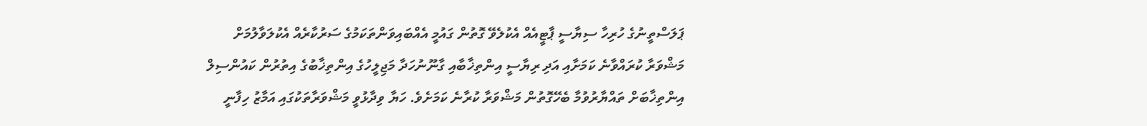ޕަލަސްތީނުގެ ހުރިހާ ސިޔާސީ ޕާޓީއެއް އެކުލެވޭ ގޮތުން ގައުމީ އެއްބައިވަންތަކަމުގެ ސަރުކާރެއް އެކުލަވާލުމަށް މަޝްވަރާ ކުރައްވާނެ ކަމަށާއި އަދި ރިޔާސީ އިންތިޚާބާއި ގާނޫނުހަދާ މަޖިލީހުގެ އިންތިޚާބުގެ އިތުރުން ކައުންސިލް އިންތިޚާބަށް ތައްޔާރުވުމާ ބެހޭގޮތުން މަޝްވަރާ ކުރާނެ ކަމަށެވެ. ހަޔާ ވިދާޅުވީ މަޝްވަރާތަކުގައި އަމާޒު ހިފާނީ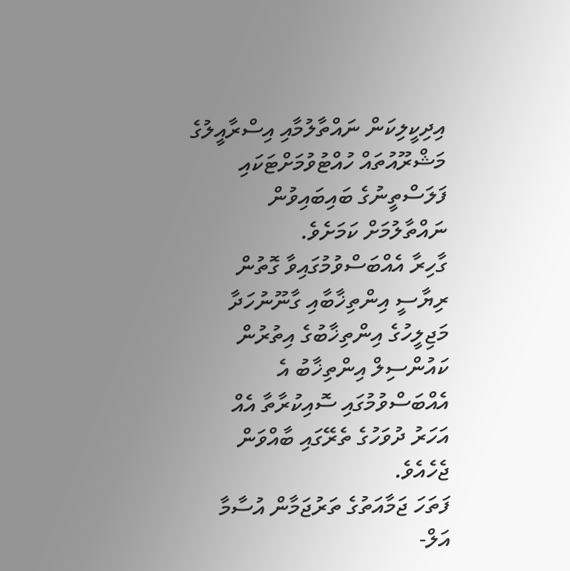އިދިކީލިކަން ނައްތާލުމާއި އިސްރާއީލުގެ މަޝްރޫއުތައް ހުއްޓުވުމަށްޓަކައި ފަލަސްތީނުގެ ބައިބައިވުން ނައްތާލުމަށް ކަމަށެވެ.
ގާހިރާ އެއްބަސްވުމުގައިވާ ގޮތުން ރިޔާސީ އިންތިޚާބާއި ގާނޫނުހަދާ މަޖިލީހުގެ އިންތިޚާބުގެ އިތުރުން ކައުންސިލް އިންތިޚާބު އެ އެއްބަސްވުމުގައި ސޮއިކުރާތާ އެއް އަހަރު ދުވަހުގެ ތެރޭގައި ބާއްވަން ޖެހެއެވެ.
ފަތަހަ ޖަމާއަތުގެ ތަރުޖަމާން އުސާމާ އަލް-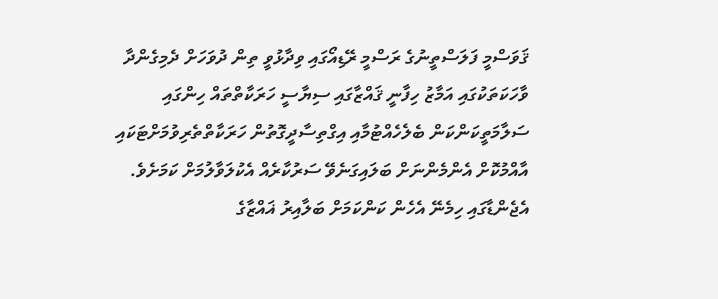ޤަވަސްމީ ފަލަސްތީނުގެ ރަސްމީ ރޭޑިއޯގައި ވިދާޅުވީ ތިން ދުވަހަށް ދެމިގެންދާ ވާހަކަތަކުގައި އަމާޒު ހިފާނީ ޤައްޒާގައި ސިޔާސީ ހަރަކާތްތައް ހިންގައި ސަލާމަތީކަންކަން ބެލެހެއްޓުމާއި އިގްތިސާދީގޮތުން ހަރަކާތްތެރިވުމަށްޓަކައި އާއްމުކޮށް އެންމެންނަށް ބަލައިގަނެވޭ ސަރުކާރެއް އެކުލަވާލުމަށް ކަމަށެވެ.
އެޖެންޑާގައި ހިމެނޭ އެހެން ކަންކަމަށް ބަލާއިރު ޣައްޒާގެ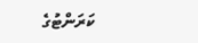ކަރަންޓުގެ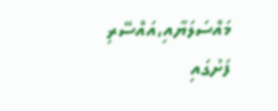މައްސަލަޔާއި،އައްސޭރި ފަށުގައި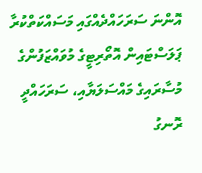އޮންނަ ސަރަހައްދެއްގައި މަސައްކަތްކުރާ ޕަލަސްޓައިން އޮތޯރިޓީގެ މުވައްޒަފުންގެ މުސާރައިގެ މައްސަލަޔާއި، ސަރަހައްދީ ރޮނގު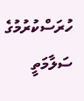ހުރަސްކުރުމުގެ ސަލާމަތީ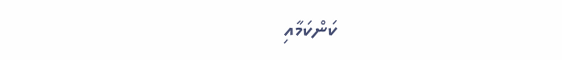ކަންކަމާއި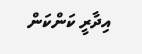އިދާރީ ކަންކަން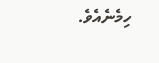ހިމެނެއެވެ.